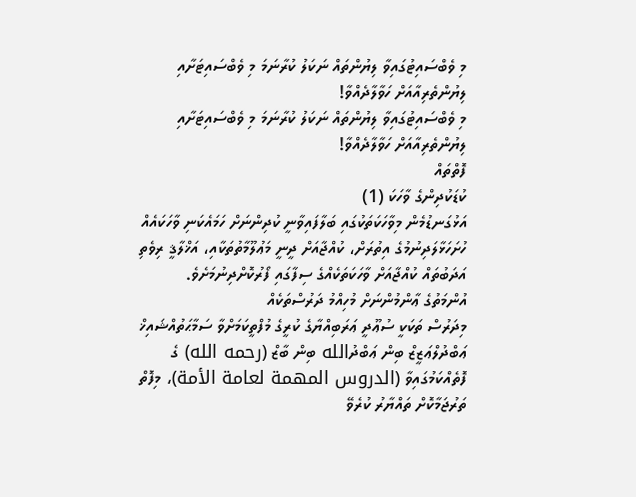މި ވެބްސައިޓުގައިވާ ލިޔުންތައް ނަކަލު ކުރާނަމަ މި ވެބްސައިޓަށާއި ލިޔުންތެރިއާއަށް ހަވާލާދެއްވާ!
މި ވެބްސައިޓުގައިވާ ލިޔުންތައް ނަކަލު ކުރާނަމަ މި ވެބްސައިޓަށާއި ލިޔުންތެރިއާއަށް ހަވާލާދެއްވާ!
ފޮތްތައް
ކުޑަކުދިންގެ ވާހަކަ (1)
އަޅުގަނޑުމެން މިވާހަކަތަކުގައި ބަލާފައިވާނީ ކުދިންނަށް ހަމައެކަނި ވާހަކައެއް ހުށަހަޅާލަދިނުމުގެ އިތުރަށް، ކުއްޖާއަށް ދީނީ މަޢުލޫމާތުތަކާއި، އަޚްލާޤީ ރިވެތި އަދަބުތައް ކުއްޖާއަށް ވާހަކަތަކެއްގެ ސިފާގައި ފޯރުކޮށްދިނުމަށެވެ.
އުންމަތުގެ ޢާންމުންނަށް މުހިއްމު ދަރުސްތަކެއް
މިދަރުސް ތަކަކީ ސުޢޫދީ ޢަރަބިއްޔާގެ ކުރީގެ މުފްތީކަމަށްވާ ސަމާޙަތުއްޝައިޚް ޢަބްދުލްޢަޒީޒް ބިން ޢަބްދުالله ބިން ބާޒް (رحمه الله) ގެ ފޮތެއްކަމުގައިވާ (الدروس المهمة لعامة الأمة)، މިފޮތް ތަރުޖަމާކޮށް ތައްޔާރު ކުރެވޭ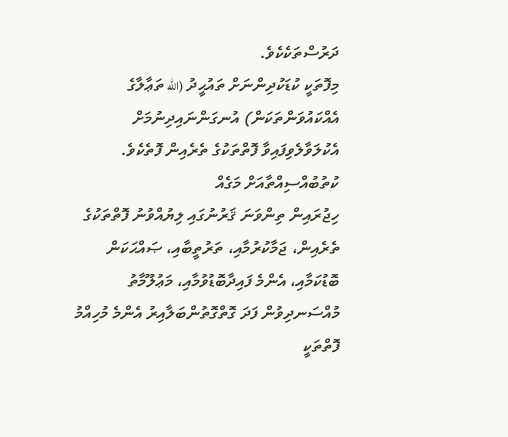ދަރުސްތަކެކެވެ.
މިފޮތަކީ ކުޑަކުދިންނަށް ތައުޙީދު (الله ތަޢާލާގެ އެއްކައުވަންތަކަން) އުނގަންނައިދިނުމަށް އެކުލަވާލެވިފައިވާ ފޮތްތަކުގެ ތެރެއިން ފޮތެކެވެ.
ކުތުބުއްސިއްތާއަށް މަގެއް
ހިޖުރައިން ތިންވަނަ ޤަރުނުގައި ލިޔުއްވުނު ފޮތްތަކުގެ ތެރެއިން، ޖަމާކުރުމާއި، ތަރުތީބާއި، ޞައްޙަކަން ބޮޑުކަމާއި، އެންމެ ފައިދާބޮޑުވުމާއި، މަޢުލޫމާތު މުއްސަނދިވުން ފަދަ ގޮތްގޮތުންބަލާއިރު އެންމެ މުހިއްމު ފޮތްތަކީ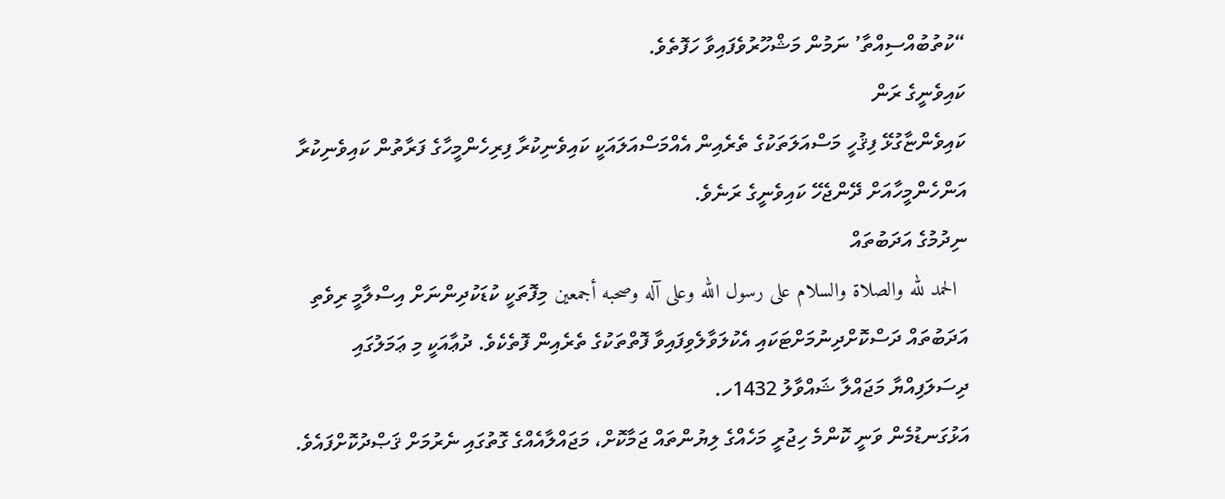“ކުތުބުއްސިއްތާ’ ނަމުން މަޝްހޫރުވެފައިވާ ހަފޮތެވެ.
ކައިވެނީގެ ރަން
ކައިވެންޏާގުޅޭ ފިޤުހީ މަސްއަލަތަކުގެ ތެރެއިން އެއްމަސްއަލައަކީ ކައިވެނިކުރާ ފިރިހެންމީހާގެ ފަރާތުން ކައިވެނިކުރާ އަންހެންމީހާއަށް ދޭންޖެހޭ ކައިވެނީގެ ރަނެވެ.
ނިދުމުގެ އަދަބުތައް
  الحمد لله والصلاة والسلام على رسول الله وعلى آله وصحبه أجمعين މިފޮތަކީ ކުޑަކުދިންނަށް އިސްލާމީ ރިވެތި އަދަބުތައް ދަސްކޮށްދިނުމަށްޓަކައި އެކުލަވާލެވިފައިވާ ފޮތްތަކުގެ ތެރެއިން ފޮތެކެވެ. ދުޢާއަކީ މި ޢަމަލުގައި
ދިސަލަފިއްޔާ މަޖައްލާ ޝައްވާލު 1432ހ.
އަޅުގަނޑުމެން ވަނީ ކޮންމެ ހިޖުރީ މަހެއްގެ ލިޔުންތައް ޖަމާކޮށް، މަޖައްލާއެއްގެ ގޮތުގައި ނެރުމަށް ޤަޞްދުކޮށްފައެވެ.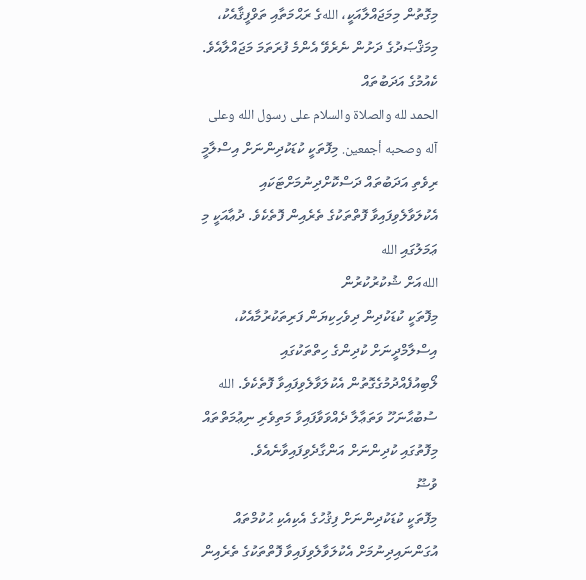މިގޮތުން މިމަޖައްލާއަކީ، اللهގެ ރަޙްމަތާއި ތަވްފީޤާއެކު، މިމަޤްޞަދުގެ ދަށުން ނެރެވޭ އެންމެ ފުރަތަމަ މަޖައްލާއެވެ.
ކެއުމުގެ އަދަބުތައް
الحمد لله والصلاة والسلام على رسول الله وعلى آله وصحبه أجمعين. މިފޮތަކީ ކުޑަކުދިންނަށް އިސްލާމީ ރިވެތި އަދަބުތައް ދަސްކޮށްދިނުމަށްޓަކައި އެކުލަވާލެވިފައިވާ ފޮތްތަކުގެ ތެރެއިން ފޮތެކެވެ. ދުޢާއަކީ މި ޢަމަލުގައި الله
اللهއަށް ޝުކުރުކުރުން
މިފޮތަކީ ކުޑަކުދިން ދިވެހިކިޔަން ފަރިތަކުރުމާއެކު، އިސްލާމްދީނަށް ކުދިންގެ ހިތްތަކުގައި ލޯބިއުފެއްދުމުގެގޮތުން އެކުލަވާލެވިފައިވާ ފޮތެކެވެ. الله ސުބުޙާނަހޫ ވަތަޢާލާ ދެއްވަވާފައިވާ މަތިވެރި ނިޢުމަތްތައް މިފޮތުގައި ކުދިންނަށް އަންގާދެވިފައިވާނެއެވެ.
ވުޟޫ
މިފޮތަކީ ކުޑަކުދިންނަށް ފިޤުހުގެ އެކިއެކި ޙުކުމްތައް އުގަންނައިދިނުމަށް އެކުލަވާލެވިފައިވާ ފޮތްތަކުގެ ތެރެއިން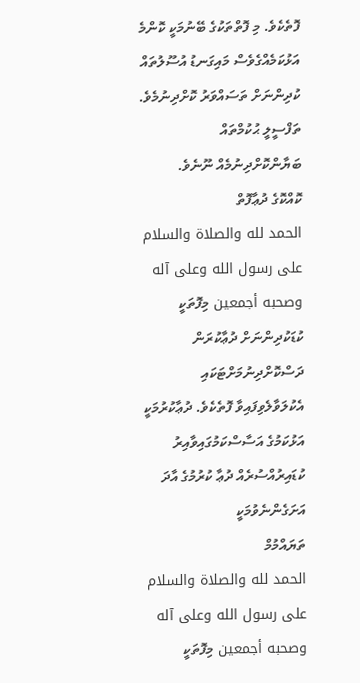ފޮތެކެވެ. މި ފޮތްތަކުގެ ބޭނުމަކީ ކޮންމެ އަޅުކަމެއްގެވެސް މައިގަނޑު އުސޫލުތައް ކުދިންނަށް ތަސައްވަރު ކޮށްދިނުމެވެ. ތަފްސީލީ ޙުކުމްތައް ބަޔާންކޮށްދިނުމެއް ނޫނެވެ.
ކޮއްކޮގެ ދުޢާފޮތް
الحمد لله والصلاة والسلام على رسول الله وعلى آله وصحبه أجمعين މިފޮތަކީ ކުޑަކުދިންނަށް ދުޢާކުރަން ދަސްކޮށްދިނުމަށްޓަކައި އެކުލަވާލެވިފައިވާ ފޮތެކެވެ. ދުޢާކުރުމަކީ އަޅުކަމުގެ އަސާސްކަމުގައިވާއިރު ކުޑައިރުއްސުރެއް ދުޢާ ކުރުމުގެ އާދަ އަށަގެންނެވުމަކީ
ތަޔައްމުމް
الحمد لله والصلاة والسلام على رسول الله وعلى آله وصحبه أجمعين މިފޮތަކީ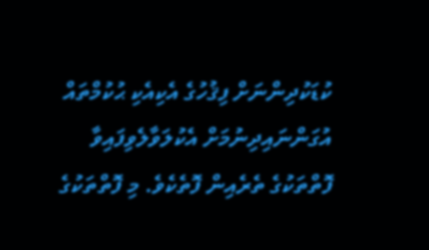ކުޑަކުދިންނަށް ފިޤުހުގެ އެކިއެކި ޙުކުމްތައް އުގަންނައިދިނުމަށް އެކުލަވާލެވިފައިވާ ފޮތްތަކުގެ ތެރެއިން ފޮތެކެވެ. މި ފޮތްތަކުގެ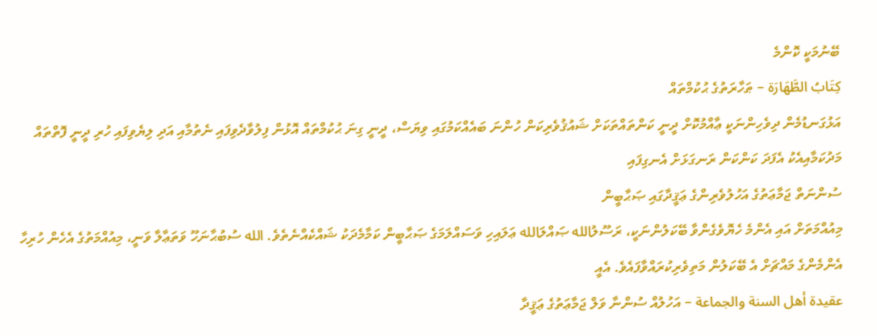ބޭނުމަކީ ކޮންމެ
كِتَابُ الطَّهَارَة – ޠަހާރަތުގެ ޙުކުމްތައް
އަޅުގަނޑުމެން ދިވެހިންނަކީ ޢާއްމުކޮށް ދީނީ ކަންތައްތަކަށް ޝައުޤުވެރިކަން ހުންނަ ބައެއްކަމުގައި ވިޔަސް، ދީނީ ގިނަ ޙުކުމްތައް އޮޅުން ފިލުވާދެވިފައި ނެތުމާއި އަދި ލިޔެވިފައި ހުރި ދީނީ ފޮތްތައް މަދުކަމާއިއެކު އެފަދަ ކަންކަން ރަނގަޅަށް އެނގިފައި
ސުންނަތް ޖަމާޢަތުގެ އަހުލުވެރިންގެ ޢަޤީދާގައި ޞަޙާބީން
މިއުއްމަތަށް އައި އެންމެ ހެޔޮވެގެންވާ ބޭކަލުންނަކީ، ރަސޫލުالله ޞައްލަالله ޢަލައިހި ވަސައްލަމަގެ ޞަޙާބީން ކަމާމެދަކު ޝައްކެއްނެތެވެ. الله ސުބުޙާނަހޫ ވަތަޢާލާ ވަނީ، މިއުއްމަތުގެ އެހެން ހުރިހާ އެންމެންގެ މައްޗަށް އެ ބޭކަލުން މަތިވެރިކުރައްވާފައެވެ. އެއީ
عقيدة أهل السنة والجماعة – އަހުލުއް ސުންނާ ވަލް ޖަމާޢަތުގެ ޢަޤީދާ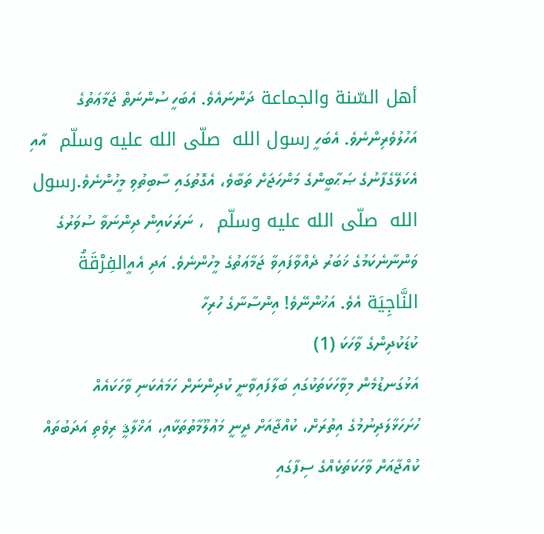أهل السّنة والجماعة ދަންނައެވެ. އެބަހީ ސުންނަތް ޖަމާޢަތުގެ އަހުލުވެރިންނެވެ. އެބަހީ رسول الله  صلّى الله عليه وسلّم  އާއި އެކަލޭގެފާނުގެ ޞަޙާބީންގެ މަންހަޖަށް ތަބާވެ، އެގޮތުގައި ސާބިތުވި މީހުންނެވެ.رسول الله  صلّى الله عليه وسلّم  ، ނަރަކައިން ދިންނަވާ ސުވަރުގެ ވަންނާނެކަމުގެ ޚަބަރު ދެއްވާފައިވާ ޖަމާޢަތުގެ މީހުންނެވެ. އަދި އެއީالفِرْقَةُ النَّاجِيَة އެވެ. އަޚުންނޭވެ! އިންސާނާގެ ހުރިހާ
ކުޑަކުދިންގެ ވާހަކަ (1)
އަޅުގަނޑުމެން މިވާހަކަތަކުގައި ބަލާފައިވާނީ ކުދިންނަށް ހަމައެކަނި ވާހަކައެއް ހުށަހަޅާލަދިނުމުގެ އިތުރަށް، ކުއްޖާއަށް ދީނީ މަޢުލޫމާތުތަކާއި، އަޚްލާޤީ ރިވެތި އަދަބުތައް ކުއްޖާއަށް ވާހަކަތަކެއްގެ ސިފާގައި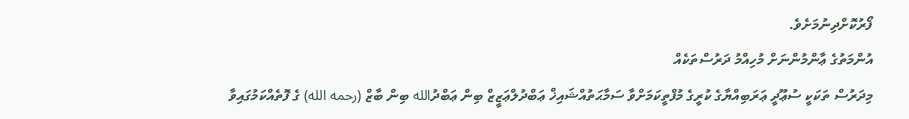ފޯރުކޮށްދިނުމަށެވެ.
އުންމަތުގެ ޢާންމުންނަށް މުހިއްމު ދަރުސްތަކެއް
މިދަރުސް ތަކަކީ ސުޢޫދީ ޢަރަބިއްޔާގެ ކުރީގެ މުފްތީކަމަށްވާ ސަމާޙަތުއްޝައިޚް ޢަބްދުލްޢަޒީޒް ބިން ޢަބްދުالله ބިން ބާޒް (رحمه الله) ގެ ފޮތެއްކަމުގައިވާ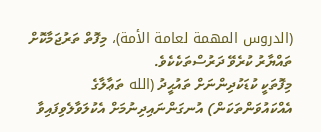(الدروس المهمة لعامة الأمة)، މިފޮތް ތަރުޖަމާކޮށް ތައްޔާރު ކުރެވޭ ދަރުސްތަކެކެވެ.
މިފޮތަކީ ކުޑަކުދިންނަށް ތައުޙީދު (الله ތަޢާލާގެ އެއްކައުވަންތަކަން) އުނގަންނައިދިނުމަށް އެކުލަވާލެވިފައިވާ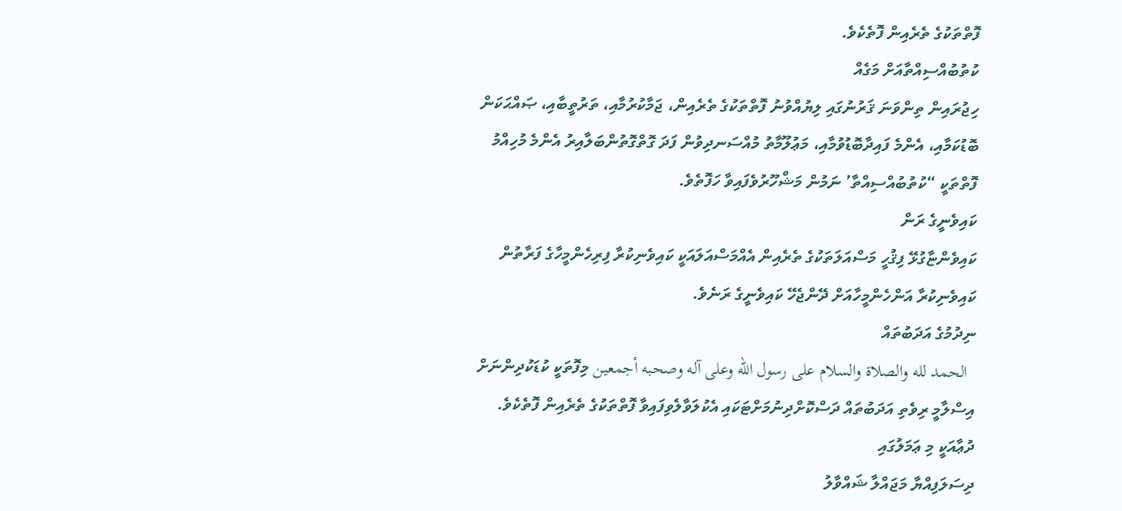ފޮތްތަކުގެ ތެރެއިން ފޮތެކެވެ.
ކުތުބުއްސިއްތާއަށް މަގެއް
ހިޖުރައިން ތިންވަނަ ޤަރުނުގައި ލިޔުއްވުނު ފޮތްތަކުގެ ތެރެއިން، ޖަމާކުރުމާއި، ތަރުތީބާއި، ޞައްޙަކަން ބޮޑުކަމާއި، އެންމެ ފައިދާބޮޑުވުމާއި، މަޢުލޫމާތު މުއްސަނދިވުން ފަދަ ގޮތްގޮތުންބަލާއިރު އެންމެ މުހިއްމު ފޮތްތަކީ “ކުތުބުއްސިއްތާ’ ނަމުން މަޝްހޫރުވެފައިވާ ހަފޮތެވެ.
ކައިވެނީގެ ރަން
ކައިވެންޏާގުޅޭ ފިޤުހީ މަސްއަލަތަކުގެ ތެރެއިން އެއްމަސްއަލައަކީ ކައިވެނިކުރާ ފިރިހެންމީހާގެ ފަރާތުން ކައިވެނިކުރާ އަންހެންމީހާއަށް ދޭންޖެހޭ ކައިވެނީގެ ރަނެވެ.
ނިދުމުގެ އަދަބުތައް
  الحمد لله والصلاة والسلام على رسول الله وعلى آله وصحبه أجمعين މިފޮތަކީ ކުޑަކުދިންނަށް އިސްލާމީ ރިވެތި އަދަބުތައް ދަސްކޮށްދިނުމަށްޓަކައި އެކުލަވާލެވިފައިވާ ފޮތްތަކުގެ ތެރެއިން ފޮތެކެވެ. ދުޢާއަކީ މި ޢަމަލުގައި
ދިސަލަފިއްޔާ މަޖައްލާ ޝައްވާލު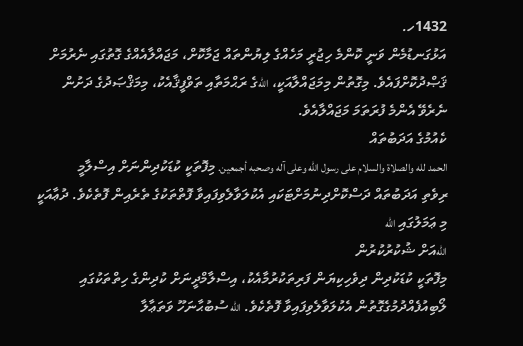1432ހ.
އަޅުގަނޑުމެން ވަނީ ކޮންމެ ހިޖުރީ މަހެއްގެ ލިޔުންތައް ޖަމާކޮށް، މަޖައްލާއެއްގެ ގޮތުގައި ނެރުމަށް ޤަޞްދުކޮށްފައެވެ. މިގޮތުން މިމަޖައްލާއަކީ، اللهގެ ރަޙްމަތާއި ތަވްފީޤާއެކު، މިމަޤްޞަދުގެ ދަށުން ނެރެވޭ އެންމެ ފުރަތަމަ މަޖައްލާއެވެ.
ކެއުމުގެ އަދަބުތައް
الحمد لله والصلاة والسلام على رسول الله وعلى آله وصحبه أجمعين. މިފޮތަކީ ކުޑަކުދިންނަށް އިސްލާމީ ރިވެތި އަދަބުތައް ދަސްކޮށްދިނުމަށްޓަކައި އެކުލަވާލެވިފައިވާ ފޮތްތަކުގެ ތެރެއިން ފޮތެކެވެ. ދުޢާއަކީ މި ޢަމަލުގައި الله
اللهއަށް ޝުކުރުކުރުން
މިފޮތަކީ ކުޑަކުދިން ދިވެހިކިޔަން ފަރިތަކުރުމާއެކު، އިސްލާމްދީނަށް ކުދިންގެ ހިތްތަކުގައި ލޯބިއުފެއްދުމުގެގޮތުން އެކުލަވާލެވިފައިވާ ފޮތެކެވެ. الله ސުބުޙާނަހޫ ވަތަޢާލާ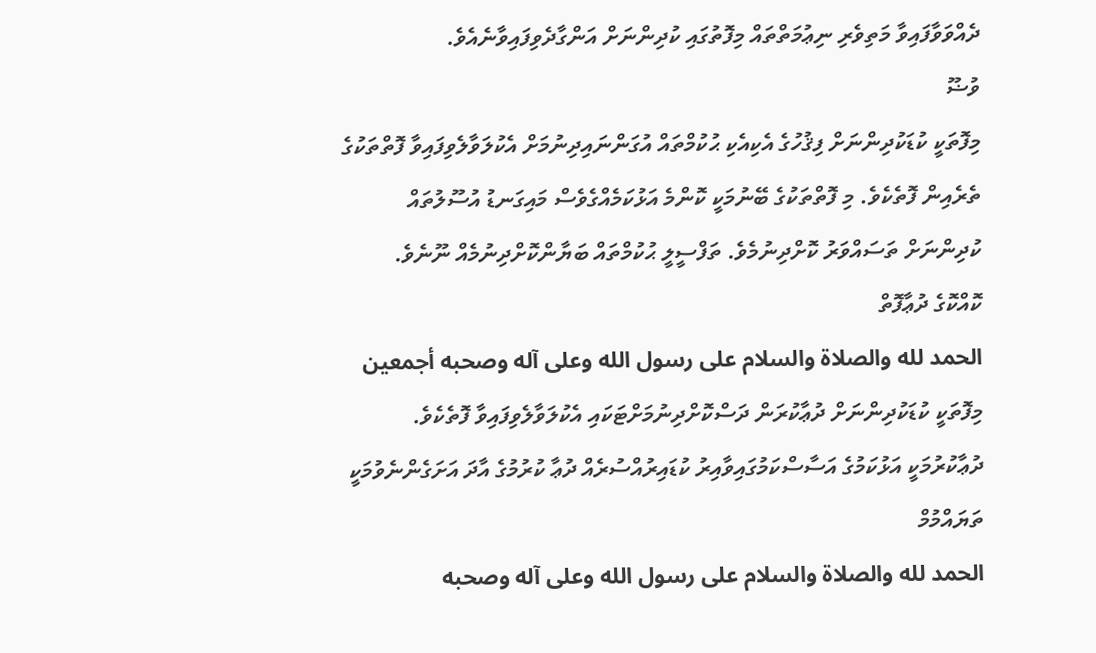ދެއްވަވާފައިވާ މަތިވެރި ނިޢުމަތްތައް މިފޮތުގައި ކުދިންނަށް އަންގާދެވިފައިވާނެއެވެ.
ވުޟޫ
މިފޮތަކީ ކުޑަކުދިންނަށް ފިޤުހުގެ އެކިއެކި ޙުކުމްތައް އުގަންނައިދިނުމަށް އެކުލަވާލެވިފައިވާ ފޮތްތަކުގެ ތެރެއިން ފޮތެކެވެ. މި ފޮތްތަކުގެ ބޭނުމަކީ ކޮންމެ އަޅުކަމެއްގެވެސް މައިގަނޑު އުސޫލުތައް ކުދިންނަށް ތަސައްވަރު ކޮށްދިނުމެވެ. ތަފްސީލީ ޙުކުމްތައް ބަޔާންކޮށްދިނުމެއް ނޫނެވެ.
ކޮއްކޮގެ ދުޢާފޮތް
الحمد لله والصلاة والسلام على رسول الله وعلى آله وصحبه أجمعين މިފޮތަކީ ކުޑަކުދިންނަށް ދުޢާކުރަން ދަސްކޮށްދިނުމަށްޓަކައި އެކުލަވާލެވިފައިވާ ފޮތެކެވެ. ދުޢާކުރުމަކީ އަޅުކަމުގެ އަސާސްކަމުގައިވާއިރު ކުޑައިރުއްސުރެއް ދުޢާ ކުރުމުގެ އާދަ އަށަގެންނެވުމަކީ
ތަޔައްމުމް
الحمد لله والصلاة والسلام على رسول الله وعلى آله وصحبه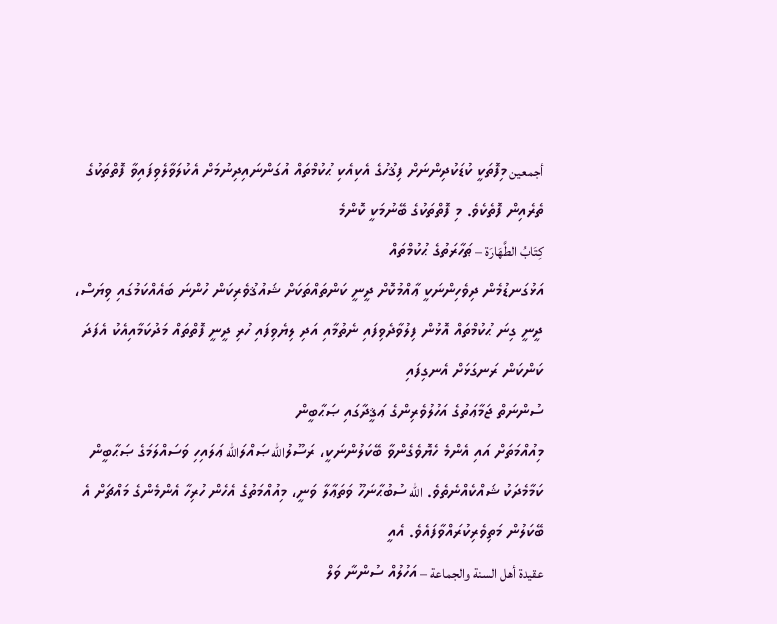أجمعين މިފޮތަކީ ކުޑަކުދިންނަށް ފިޤުހުގެ އެކިއެކި ޙުކުމްތައް އުގަންނައިދިނުމަށް އެކުލަވާލެވިފައިވާ ފޮތްތަކުގެ ތެރެއިން ފޮތެކެވެ. މި ފޮތްތަކުގެ ބޭނުމަކީ ކޮންމެ
كِتَابُ الطَّهَارَة – ޠަހާރަތުގެ ޙުކުމްތައް
އަޅުގަނޑުމެން ދިވެހިންނަކީ ޢާއްމުކޮށް ދީނީ ކަންތައްތަކަށް ޝައުޤުވެރިކަން ހުންނަ ބައެއްކަމުގައި ވިޔަސް، ދީނީ ގިނަ ޙުކުމްތައް އޮޅުން ފިލުވާދެވިފައި ނެތުމާއި އަދި ލިޔެވިފައި ހުރި ދީނީ ފޮތްތައް މަދުކަމާއިއެކު އެފަދަ ކަންކަން ރަނގަޅަށް އެނގިފައި
ސުންނަތް ޖަމާޢަތުގެ އަހުލުވެރިންގެ ޢަޤީދާގައި ޞަޙާބީން
މިއުއްމަތަށް އައި އެންމެ ހެޔޮވެގެންވާ ބޭކަލުންނަކީ، ރަސޫލުالله ޞައްލަالله ޢަލައިހި ވަސައްލަމަގެ ޞަޙާބީން ކަމާމެދަކު ޝައްކެއްނެތެވެ. الله ސުބުޙާނަހޫ ވަތަޢާލާ ވަނީ، މިއުއްމަތުގެ އެހެން ހުރިހާ އެންމެންގެ މައްޗަށް އެ ބޭކަލުން މަތިވެރިކުރައްވާފައެވެ. އެއީ
عقيدة أهل السنة والجماعة – އަހުލުއް ސުންނާ ވަލް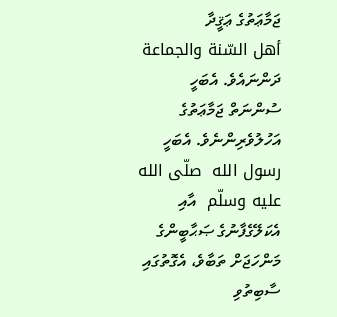ޖަމާޢަތުގެ ޢަޤީދާ
أهل السّنة والجماعة ދަންނައެވެ. އެބަހީ ސުންނަތް ޖަމާޢަތުގެ އަހުލުވެރިންނެވެ. އެބަހީ رسول الله  صلّى الله عليه وسلّم  އާއި އެކަލޭގެފާނުގެ ޞަޙާބީންގެ މަންހަޖަށް ތަބާވެ، އެގޮތުގައި ސާބިތުވި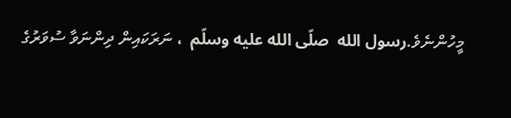މީހުންނެވެ.رسول الله  صلّى الله عليه وسلّم  ، ނަރަކައިން ދިންނަވާ ސުވަރުގެ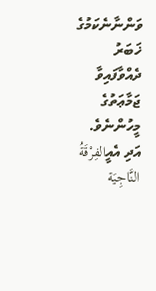ވަންނާނެކަމުގެ ޚަބަރު ދެއްވާފައިވާ ޖަމާޢަތުގެ މީހުންނެވެ. އަދި އެއީالفِرْقَةُ النَّاجِيَة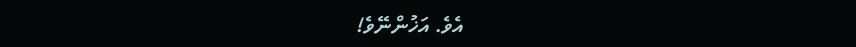އެވެ. އަޚުންނޭވެ!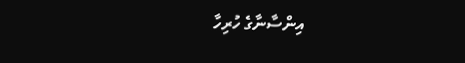އިންސާނާގެ ހުރިހާ